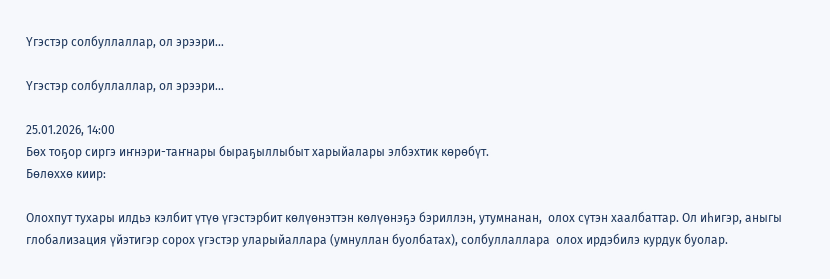Үгэстэр солбуллаллар, ол эрээри…

Үгэстэр солбуллаллар, ол эрээри…

25.01.2026, 14:00
Бөх тоҕор сиргэ иҥнэри-таҥнары быраҕыллыбыт харыйалары элбэхтик көрөбүт.
Бөлөххө киир:

Олохпут тухары илдьэ кэлбит үтүө үгэстэрбит көлүөнэттэн көлүөнэҕэ бэриллэн, утумнанан,  олох сүтэн хаалбаттар. Ол иһигэр, аныгы глобализация үйэтигэр сорох үгэстэр уларыйаллара (умнуллан буолбатах), солбуллаллара  олох ирдэбилэ курдук буолар.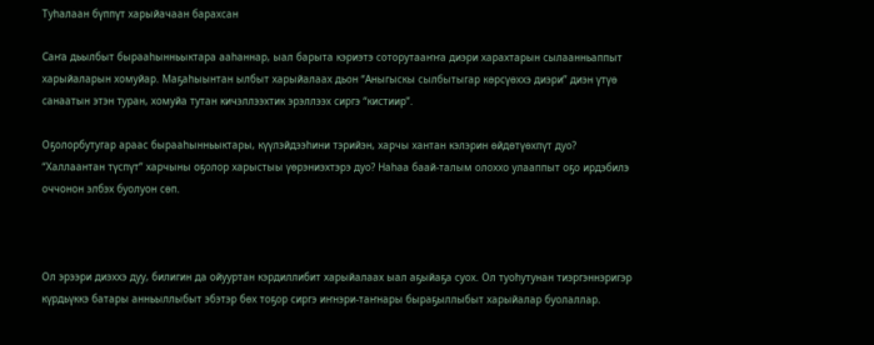Туһалаан бүппүт харыйачаан барахсан

Саҥа дьылбыт бырааһынньыктара ааһаннар, ыал барыта кэриэтэ соторутааҥҥа диэри харахтарын сылаанньаппыт харыйаларын хомуйар. Маҕаһыынтан ылбыт харыйалаах дьон “Аныгыскы сылбытыгар көрсүөххэ диэри” диэн үтүө санаатын этэн туран, хомуйа тутан кичэллээхтик эрэллээх сиргэ “кистиир”.

Оҕолорбутугар араас бырааһынньыктары, күүлэйдээһини тэрийэн, харчы хантан кэлэрин өйдөтүөхпүт дуо? “Халлаантан түспүт” харчыны оҕолор харыстыы үөрэниэхтэрэ дуо? Наһаа баай-талым олоххо улааппыт оҕо ирдэбилэ оччонон элбэх буолуон сөп.



Ол эрээри диэххэ дуу, билигин да ойууртан кэрдиллибит харыйалаах ыал аҕыйаҕа суох. Ол туоһутунан тиэргэннэригэр күрдьүккэ батары анньыллыбыт эбэтэр бөх тоҕор сиргэ иҥнэри-таҥнары быраҕыллыбыт харыйалар буолаллар.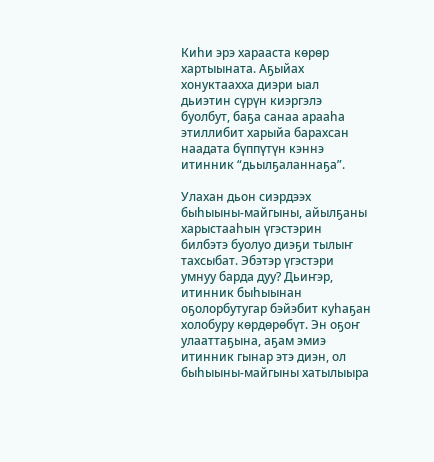Киһи эрэ харааста көрөр хартыыната. Аҕыйах хонуктаахха диэри ыал дьиэтин сүрүн киэргэлэ буолбут, баҕа санаа арааһа этиллибит харыйа барахсан наадата бүппүтүн кэннэ итинник “дьылҕаланнаҕа”.

Улахан дьон сиэрдээх быһыыны-майгыны, айылҕаны харыстааһын үгэстэрин билбэтэ буолуо диэҕи тылыҥ тахсыбат. Эбэтэр үгэстэри умнуу барда дуу? Дьиҥэр, итинник быһыынан оҕолорбутугар бэйэбит куһаҕан холобуру көрдөрөбүт. Эн оҕоҥ улааттаҕына, аҕам эмиэ итинник гынар этэ диэн, ол быһыыны-майгыны хатылыыра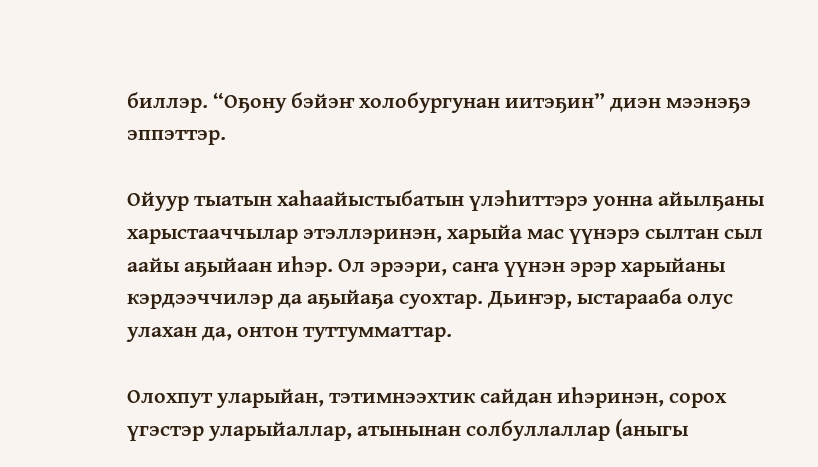биллэр. “Оҕону бэйэҥ холобургунан иитэҕин” диэн мээнэҕэ эппэттэр.

Ойуур тыатын хаһаайыстыбатын үлэһиттэрэ уонна айылҕаны харыстааччылар этэллэринэн, харыйа мас үүнэрэ сылтан сыл аайы аҕыйаан иһэр. Ол эрээри, саҥа үүнэн эрэр харыйаны кэрдээччилэр да аҕыйаҕа суохтар. Дьиҥэр, ыстарааба олус улахан да, онтон туттумматтар.

Олохпут уларыйан, тэтимнээхтик сайдан иһэринэн, сорох үгэстэр уларыйаллар, атынынан солбуллаллар (аныгы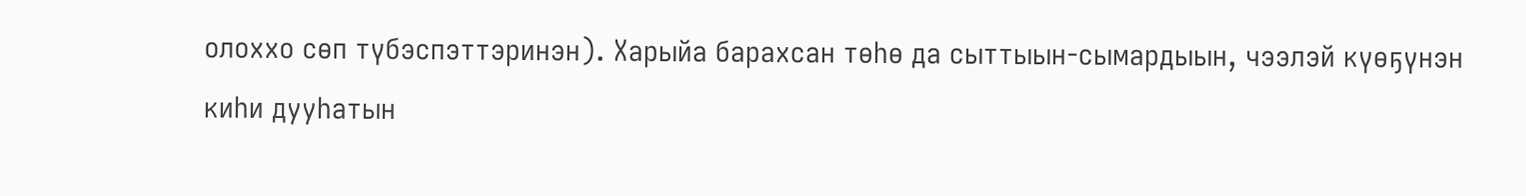олоххо сөп түбэспэттэринэн). Харыйа барахсан төһө да сыттыын-сымардыын, чээлэй күөҕүнэн киһи дууһатын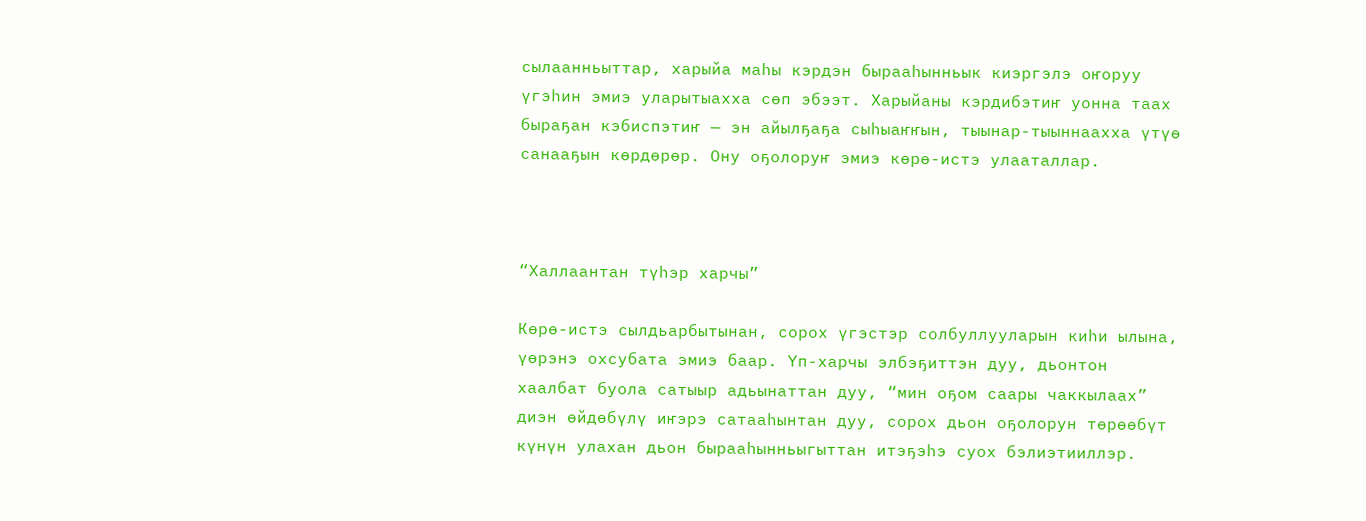сылаанньыттар, харыйа маһы кэрдэн бырааһынньык киэргэлэ оҥоруу үгэһин эмиэ уларытыахха сөп эбээт. Харыйаны кэрдибэтиҥ уонна таах быраҕан кэбиспэтиҥ — эн айылҕаҕа сыһыаҥҥын, тыынар-тыыннаахха үтүө санааҕын көрдөрөр. Ону оҕолоруҥ эмиэ көрө-истэ улааталлар.



“Халлаантан түһэр харчы”

Көрө-истэ сылдьарбытынан, сорох үгэстэр солбуллууларын киһи ылына, үөрэнэ охсубата эмиэ баар. Үп-харчы элбэҕиттэн дуу, дьонтон хаалбат буола сатыыр адьынаттан дуу, “мин оҕом саары чаккылаах” диэн өйдөбүлү иҥэрэ сатааһынтан дуу, сорох дьон оҕолорун төрөөбүт күнүн улахан дьон бырааһынньыгыттан итэҕэһэ суох бэлиэтииллэр.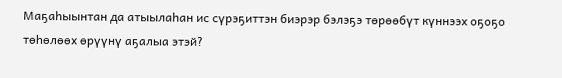Маҕаһыынтан да атыылаһан ис сүрэҕиттэн биэрэр бэлэҕэ төрөөбүт күннээх оҕоҕо төһөлөөх өрүүнү аҕалыа этэй?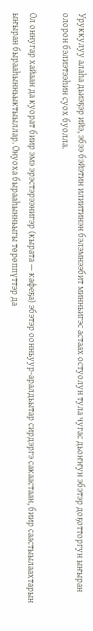Уруккулуу алаһа дьиэҕэр ийэ, эбээ бэйэтин илиитинэн бэлэмнээбит минньигэс астаах остуолун тула чугас дьоҥҥун эбэтэр доҕотторгун ыҥыран олорон бэлиэтээһин суох буолла.

Ол оннугар хайаан да куорат биир эмэ эрэстэрээнигэр (кырата — кафеҕа) эбэтэр оонньуур-аралдьытар сирдэргэ сакаастаан, биир саастыылаахтарын ыҥыран бырааһынньыктыыллар. Онуоха бырааһынньыгы төрөппүттэр да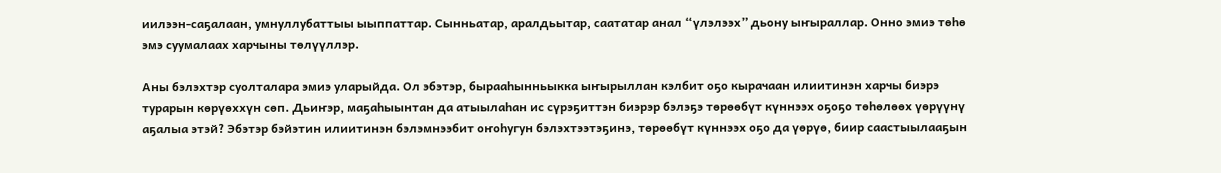иилээн-саҕалаан, умнуллубаттыы ыыппаттар. Сынньатар, аралдьытар, саататар анал “үлэлээх” дьону ыҥыраллар. Онно эмиэ төһө эмэ суумалаах харчыны төлүүллэр.

Аны бэлэхтэр суолталара эмиэ уларыйда. Ол эбэтэр, бырааһынньыкка ыҥырыллан кэлбит оҕо кырачаан илиитинэн харчы биэрэ турарын көрүөххүн сөп. Дьиҥэр, маҕаһыынтан да атыылаһан ис сүрэҕиттэн биэрэр бэлэҕэ төрөөбүт күннээх оҕоҕо төһөлөөх үөрүүнү аҕалыа этэй? Эбэтэр бэйэтин илиитинэн бэлэмнээбит оҥоһугун бэлэхтээтэҕинэ, төрөөбүт күннээх оҕо да үөрүө, биир саастыылааҕын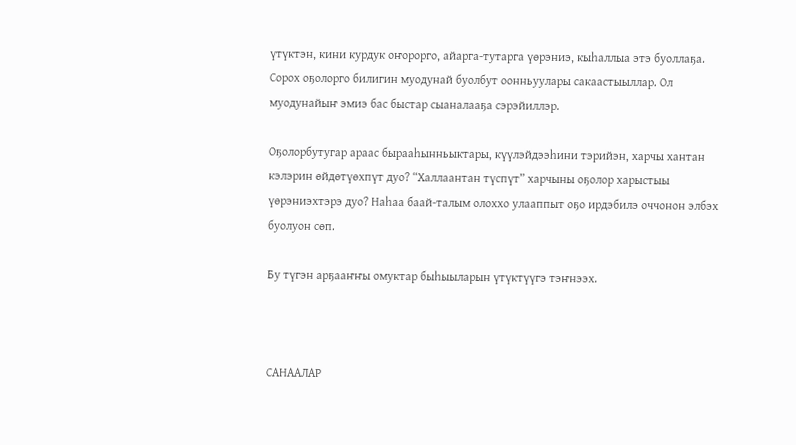үтүктэн, кини курдук оҥорорго, айарга-тутарга үөрэниэ, кыһаллыа этэ буоллаҕа. Сорох оҕолорго билигин муодунай буолбут оонньуулары сакаастыыллар. Ол муодунайыҥ эмиэ бас быстар сыаналааҕа сэрэйиллэр.

Оҕолорбутугар араас бырааһынньыктары, күүлэйдээһини тэрийэн, харчы хантан кэлэрин өйдөтүөхпүт дуо? “Халлаантан түспүт” харчыны оҕолор харыстыы үөрэниэхтэрэ дуо? Наһаа баай-талым олоххо улааппыт оҕо ирдэбилэ оччонон элбэх буолуон сөп.

Бу түгэн арҕааҥҥы омуктар быһыыларын үтүктүүгэ тэҥнээх.



САНААЛАР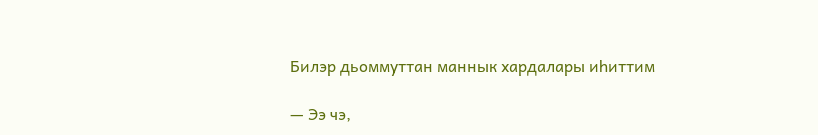Билэр дьоммуттан маннык хардалары иһиттим

— Ээ чэ,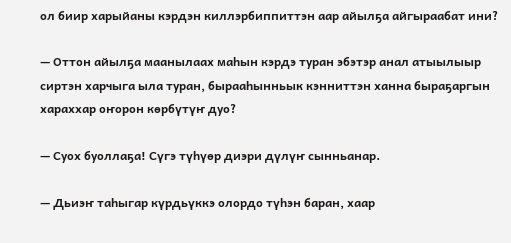ол биир харыйаны кэрдэн киллэрбиппиттэн аар айылҕа айгыраабат ини?

— Оттон айылҕа маанылаах маһын кэрдэ туран эбэтэр анал атыылыыр сиртэн харчыга ыла туран, бырааһынньык кэнниттэн ханна быраҕаргын хараххар оҥорон көрбүтүҥ дуо?

— Суох буоллаҕа! Сүгэ түһүөр диэри дүлүҥ сынньанар.

— Дьиэҥ таһыгар күрдьүккэ олордо түһэн баран, хаар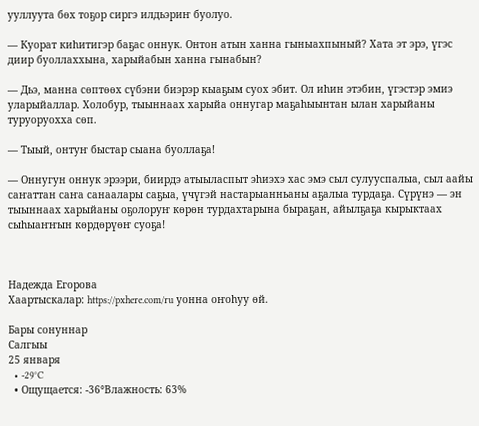ууллуута бөх тоҕор сиргэ илдьэриҥ буолуо.

— Куорат киһитигэр баҕас оннук. Онтон атын ханна гыныахпыный? Хата эт эрэ, үгэс диир буоллаххына, харыйабын ханна гынабын?

— Дьэ, манна сөптөөх сүбэни биэрэр кыаҕым суох эбит. Ол иһин этэбин, үгэстэр эмиэ уларыйаллар. Холобур, тыыннаах харыйа оннугар маҕаһыынтан ылан харыйаны туруоруохха сөп.

— Тыый, онтуҥ быстар сыана буоллаҕа!

— Оннугун оннук эрээри, биирдэ атыыласпыт эһиэхэ хас эмэ сыл сулууспалыа, сыл аайы саҥаттан саҥа санаалары саҕыа, үчүгэй настарыанньаны аҕалыа турдаҕа. Сүрүнэ — эн  тыыннаах харыйаны оҕолоруҥ көрөн турдахтарына быраҕан, айылҕаҕа кырыктаах сыһыаҥҥын көрдөрүөҥ суоҕа!



Надежда Егорова
Хаартыскалар: https://pxhere.com/ru уонна оҥоһуу өй.

Бары сонуннар
Салгыы
25 января
  • -29°C
  • Ощущается: -36°Влажность: 63%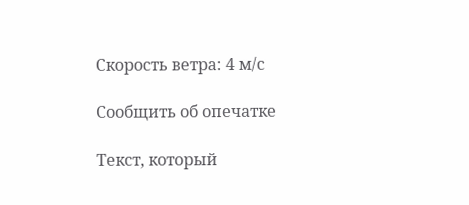Скорость ветра: 4 м/с

Сообщить об опечатке

Текст, который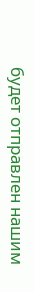будет отправлен нашим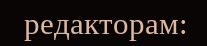редакторам: